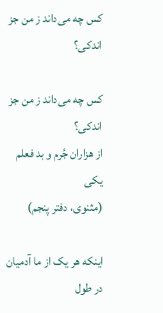کس چه می‌داند ز من جز اندکی؟

کس چه می‌داند ز من جز اندکی؟
از هزاران جُرم و بد فعلم یکی
(مثنوی، دفتر پنجم)

اینکه هر یک از ما آدمیان در طول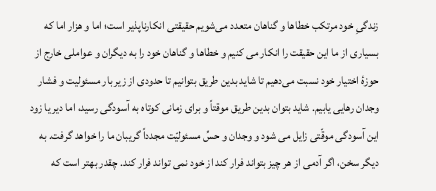زندگیِ خود مرتکب خطاها و گناهان متعدد می‌شویم حقیقتی انکارناپذیر است؛ اما و هزار اما که بسیاری از ما این حقیقت را انکار می کنیم و خطاها و گناهان خود را به دیگران و عواملی خارج از حوزهٔ اختیار خود نسبت می‌دهیم تا شاید بدین طریق بتوانیم تا حدودی از زیر بار مسئولیت و فشار وجدان رهایی یابیم. شاید بتوان بدین طریق موقتاً و برای زمانی کوتاه به آسودگی رسید، اما دیر یا زود این آسودگی موقّتی زایل می شود و وجدان و حسِّ مسئولیّت مجدداً گریبان ما را خواهد گرفت. به دیگر سخن، اگر آدمی از هر چیز بتواند فرار کند از خود نمی تواند فرار کند. چقدر بهتر است که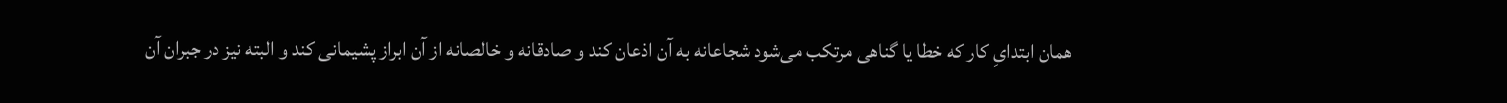همان ابتدایِ کار که خطا یا گناهی مرتکب می‌شود شجاعانه به آن اذعان کند و صادقانه و خالصانه از آن ابراز پشیمانی کند و البته نیز در جبران آن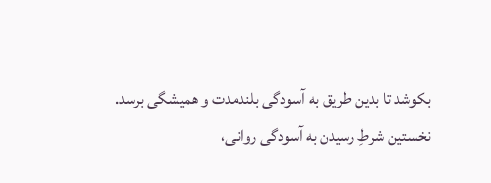بکوشد تا بدین طریق به آسودگی بلندمدت و همیشگی برسد. نخستین شرطِ رسیدن به آسودگی روانی،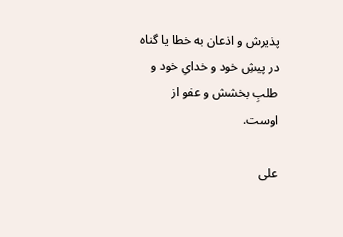پذیرش و اذعان به خطا یا گناه در پیشِ خود و خدایِ خود و طلبِ بخشش و عفو از اوست.

علی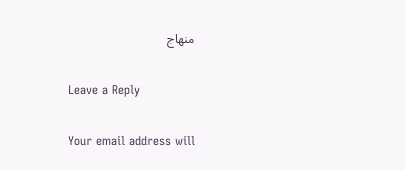منهاج

Leave a Reply

Your email address will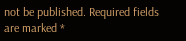not be published. Required fields are marked *